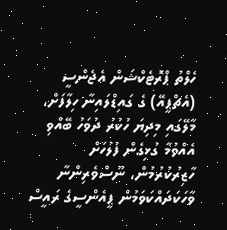ހެލްތު ޕްރޮޓެކްޝަން އެޖެންސީ (އެޗްޕީއޭ) ގެ ގައިޑްލައިނާ ހިލާފަށް، މާލޭގައި މިދިޔަ ހުކުރު ދުވަހު ބޭއްވި އެއްވުމާ ގުޅިގެން ފުލުހަށް ހާޒިރުކުރުމުން، ނޫސްވެރިންނާ ވާހަކަދައްކަވަމުން ޕީއެންސީގެ ރައީސް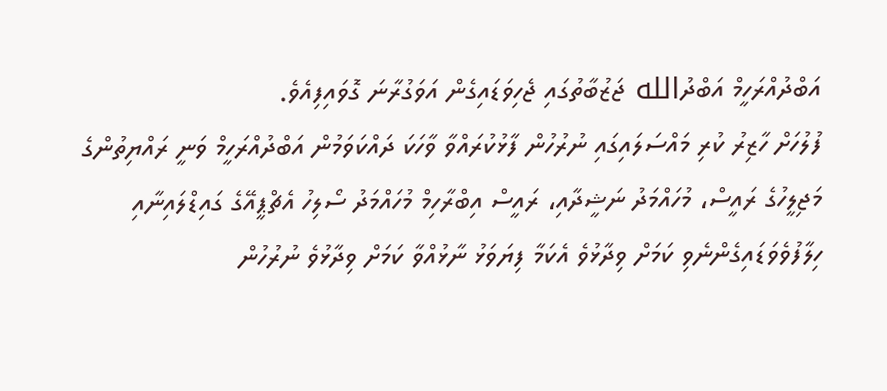އަބްދުއްރަހީމް އަބްދުالله ޖަޒުބާތުގައި ޖެހިވަޑައިގެން އަވަގުރާނަ ގޮވައިފިއެވެ.
ފުލުހަށް ހާޒިރު ކުރި މައްސަލައިގައި ނުރުހުން ފާޅުކުރައްވާ ވާހަކަ ދައްކަވަމުން އަބްދުއްރަހީމް ވަނީ ރައްޔިތުންގެ މަޖިލީހުގެ ރައީސް، މުހައްމަދު ނަޝީދާއި، ރައީސް އިބްރާހިމް މުހައްމަދު ސޯލިހު އެޗްޕީއޭގެ ގައިޑްލައިނާއި ހިލާފުވެވަޑައިގެންނެވި ކަމަށް ވިދާޅުވެ އެކަމާ ފިޔަވަޅު ނާޅުއްވާ ކަމަށް ވިދާޅުވެ ނުރުހުން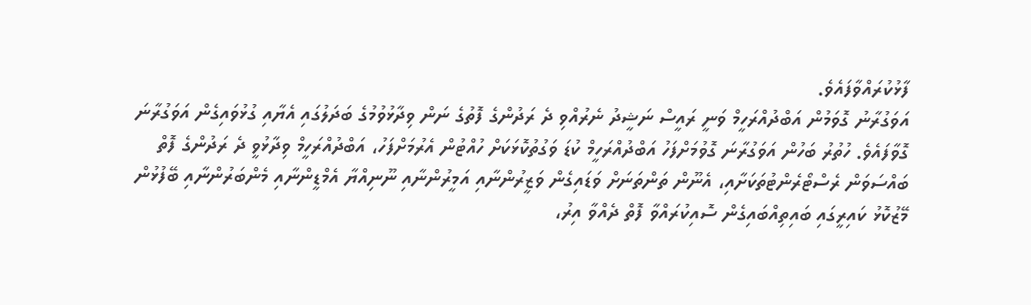ފާޅުކުރައްވާފައެވެ.
އަވަގުރާނު ގޮވަމުން އަބްދުއްރަހީމް ވަނީ ރައީސް ނަޝީދު ނެރުއްވި ދެ ރަދުންގެ ފޮތުގެ ނަން ވިދާޅުވުމުގެ ބަދަލުގައި އެޔާއި ގުޅުވައިގެން އަވަގުރާނަ ގޮވާފައެވެ. ހުތުރު ބަހުން އަވަގުރާނަ ގޮވުމަށްފަހު އަބްދުއްރަހީމް ކުޑަ ވަގުތުކޮޅަކަށް ހުއްޓުން އެރުމަށްފަހު، އަބްދުއްރަހީމް ވިދާޅުވީ ދެ ރަދުންގެ ފޮތް ބައްސަވަން ރެސްޓޯރެންޓުތަކަށާއި، އެނޫން ތަންތަނަށް ވަޑައިގެން ވަޒީރުންނާއި އަމީރުންނާއި ނޫނިއްޔާ އެމްޑީންނާއި މެންބަރުންނާއި ބޭފުޅުން މޭޒުކޮޅު ކައިރީގައި ބައިތިއްބައިގެން ސޮއިކުރައްވާ ފޮތް ދެއްވާ އިރު،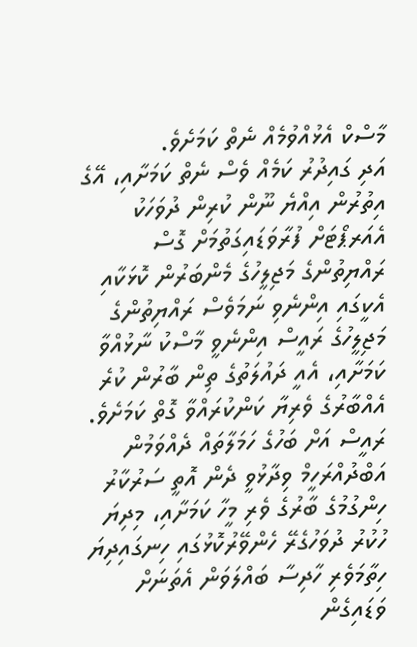މާސްކް އެޅުއްވުމެއް ނެތް ކަމަށެވެ.
އަދި ގައިދުރު ކަމެއް ވެސް ނެތް ކަމަށާއި، އޭގެ އިތުރުން އިއްޔެ ނޫން ކުރިން ދުވަހަކު އެއަރޕޯޓަށް ފުރާވަޑައިގަތުމަށް ގޮސް ރައްޔިތުންގެ މަޖިލީހުގެ މެންބަރުން ކޮޅަކާއި އެކީގައި އިންނެވި ނަމަވެސް ރައްޔިތުންގެ މަޖިލީހުގެ ރައީސް އިންނެވީ މާސްކު ނާޅުއްވާ ކަމަށާއި، އެއީ ދައުލަތުގެ ތިން ބާރުން ކުރެ އެއްބާރުގެ ވެރިޔާ ކަންކުރައްވާ ގޮތް ކަމަށެވެ.
ރައީސް އަށް ބަހުގެ ހަމަލާތައް ދެއްވަމުން އަބްދުއްރަހީމް ވިދާޅުވީ ދެން އޮތީ ސަރުކާރު ހިންގުމުގެ ބާރުގެ ވެރި މީހާ ކަމަށާއި، މިދިޔަ ހުކުރު ދުވަހުގެރޭ ހެންވޭރުކޮޅުގައި ހިނގައިދިޔަ ހިތާމަވެރި ހާދިސާ ބައްލަވަން އެތަނަށް ވަޑައިގެން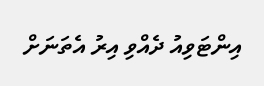އިންޓަވިއު ދެއްވި އިރު އެތަނަށް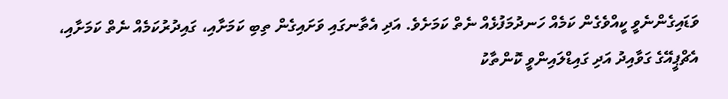ވަޑައިގެންނެވީ ކީއްވެގެން ކަމެއް ހަނދުމަފުޅެއް ނެތް ކަމަށެވެ. އަދި އެތާނގައި ވަށައިގެން ތިބި ކަމަށާއި، ގައިދުރުކަމެއް ނެތް ކަމަށާއި، އެޗްޕީއޭގެ ގަވާއިދު އަދި ގައިޑްލައިންވީ ކޮންތާކު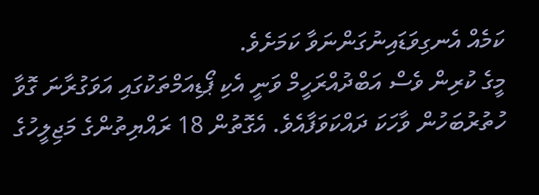ކަމެއް އެނގިވަޑައިނުގަންނަވާ ކަމަށެވެ.
މީގެ ކުރިން ވެސް އަބްދުއްރަހީމް ވަނީ އެކި ޕޯޑިއަމްތަކުގައި އަވަގުރާނަ ގޮވާ ހުތުރުބަހުން ވާހަކަ ދައްކަވަފާއެވެ. އެގޮތުން 18 ރައްޔިތުންގެ މަޖިލީހުގެ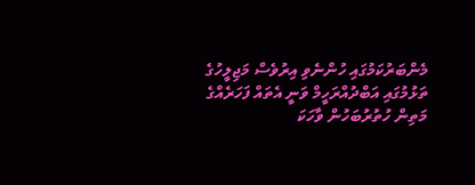މެންބަރުކަމުގައި ހުންނެވި އިރުވެސް މަޖިލީހުގެ ތަޅުމުގައި އަބްދުއްރަހީމް ވަނީ އެތައް ފަހަރެއްގެ މަތިން ހުތުރުބަހުން ވާހަކަ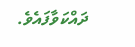ދައްކަވާފައެވެ.